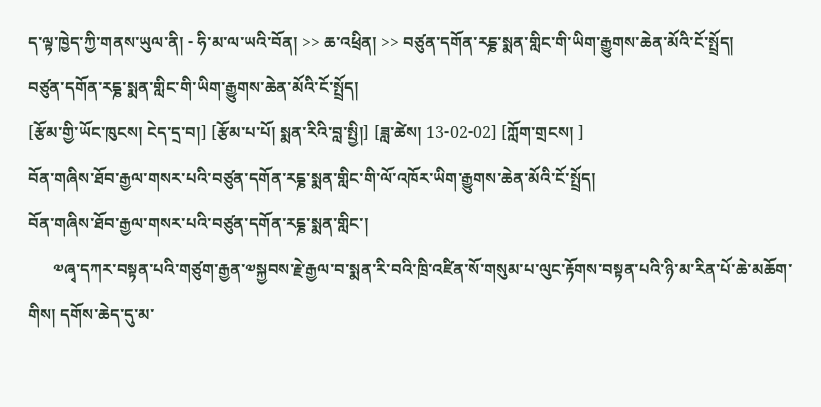ད་ལྟ་ཁྱེད་ཀྱི་གནས་ཡུལ་ནི། - ཧི་མ་ལ་ཡའི་བོན། >> ཆ་འཕྲིན། >> བཙུན་དགོན་རདྞ་སྨན་གླིང་གི་ཡིག་རྒྱུགས་ཆེན་མོའི་ངོ་སྤྲོད།
བཙུན་དགོན་རདྞ་སྨན་གླིང་གི་ཡིག་རྒྱུགས་ཆེན་མོའི་ངོ་སྤྲོད།
[རྩོམ་གྱི་ཡོང་ཁུངས། ངེད་དྲ་བ།] [རྩོམ་པ་པོ། སྨན་རིའི་བླ་སྤྱི།] [ཟླ་ཚེས། 13-02-02] [ཀློག་གྲངས། ]
བོན་གཞིས་ཐོབ་རྒྱལ་གསར་པའི་བཙུན་དགོན་རདྞ་སྨན་གླིང་གི་ལོ་འཁོར་ཡིག་རྒྱུགས་ཆེན་མོའི་ངོ་སྤྲོད།
བོན་གཞིས་ཐོབ་རྒྱལ་གསར་པའི་བཙུན་དགོན་རདྞ་སྨན་གླིང་།
      ༧ཞྭ་དཀར་བསྟན་པའི་གཙུག་རྒྱན་༧སྐྱབས་རྗེ་རྒྱལ་བ་སྨན་རི་བའི་ཁྲི་འཛིན་སོ་གསུམ་པ་ལུང་རྟོགས་བསྟན་པའི་ཉི་མ་རིན་པོ་ཆེ་མཆོག་གིས། དགོས་ཆེད་དུ་མ་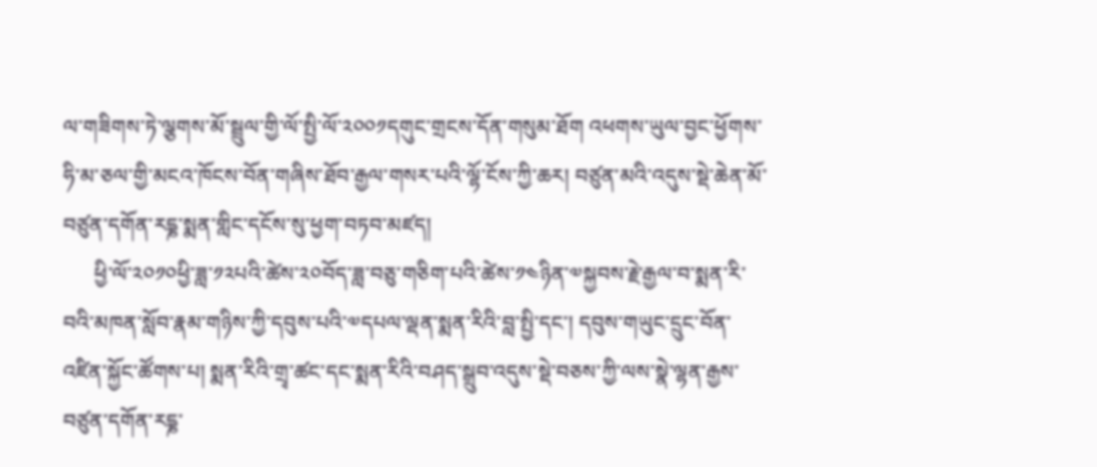ལ་གཟིགས་ཏེ་ལྕགས་མོ་སྦྲུལ་གྱི་ལོ་སྤྱི་ལོ་༢༠༠༡དགུང་གྲངས་དོན་གསུམ་ཐོག འཕགས་ཡུལ་བྱང་ཕྱོགས་ཧི་མ་ཅལ་གྱི་མངའ་ཁོངས་བོན་གཞིས་ཐོབ་རྒྱལ་གསར་པའི་ལྷོ་ངོས་ཀྱི་ཆར། བཙུན་མའི་འདུས་སྡེ་ཆེན་མོ་བཙུན་དགོན་རདྞ་སྨན་གླིང་དངོས་སུ་ཕྱག་བཏབ་མཛད།
      ཕྱི་ལོ་༢༠༡༠ཕྱི་ཟླ་༡༢པའི་ཚེས་༢༠བོད་ཟླ་བཅུ་གཅིག་པའི་ཚེས་༡༤ཉིན་༧སྐྱབས་རྗེ་རྒྱལ་བ་སྨན་རི་བའི་མཁན་སློབ་རྣམ་གཉིས་ཀྱི་དབུས་པའི་༧དཔལ་ལྡན་སྨན་རིའི་བླ་སྤྱི་དང་། དབུས་གཡུང་དྲུང་བོན་འཛིན་སྐྱོང་ཚོགས་པ། སྨན་རིའི་གྲྭ་ཚང་དང་སྨན་རིའི་བཤད་སྒྲུབ་འདུས་སྡེ་བཅས་ཀྱི་ལས་སྣེ་ལྷན་རྒྱས་ བཙུན་དགོན་རདྞ་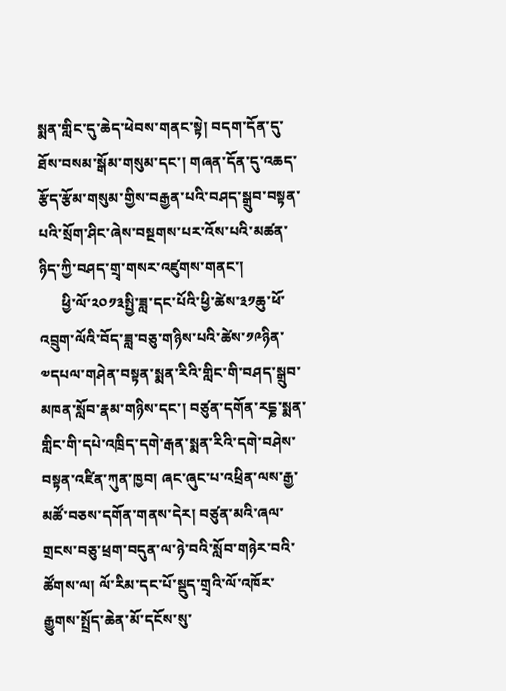སྨན་གླིང་དུ་ཆེད་ཕེབས་གནང་སྟེ། བདག་དོན་དུ་ཐོས་བསམ་སྒོམ་གསུམ་དང་། གཞན་དོན་དུ་འཆད་རྩོད་རྩོམ་གསུམ་གྱིས་བརྒྱན་པའི་བཤད་སྒྲུབ་བསྟན་པའི་སྲོག་ཤིང་ཞེས་བསྔགས་པར་འོས་པའི་མཚན་ཉིད་ཀྱི་བཤད་གྲྭ་གསར་འཛུགས་གནང་།
      ཕྱི་ལོ་༢༠༡༣སྤྱི་ཟླ་དང་པོའི་ཕྱི་ཚེས་༣༡ཆུ་ཕོ་འབྲུག་ལོའི་བོད་ཟླ་བཅུ་གཉིས་པའི་ཚེས་༡༩ཉིན་༧དཔལ་གཤེན་བསྟན་སྨན་རིའི་གླིང་གི་བཤད་སྒྲུབ་མཁན་སློབ་རྣམ་གཉིས་དང་། བཙུན་དགོན་རདྞ་སྨན་གླིང་གི་དཔེ་འཁྲིད་དགེ་རྒན་སྨན་རིའི་དགེ་བཤེས་བསྟན་འཛིན་ཀུན་ཁྱབ། ཞང་ཞུང་པ་འཕྲིན་ལས་རྒྱ་མཚོ་བཅས་དགོན་གནས་དེར། བཙུན་མའི་ཞལ་གྲངས་བཅུ་ཕྲག་བདུན་ལ་ཉེ་བའི་སློབ་གཉེར་བའི་ཚོགས་ལ། ལོ་རིམ་དང་པོ་སྡུད་གྲྭའི་ལོ་འཁོར་རྒྱུགས་སྤྲོད་ཆེན་མོ་དངོས་སུ་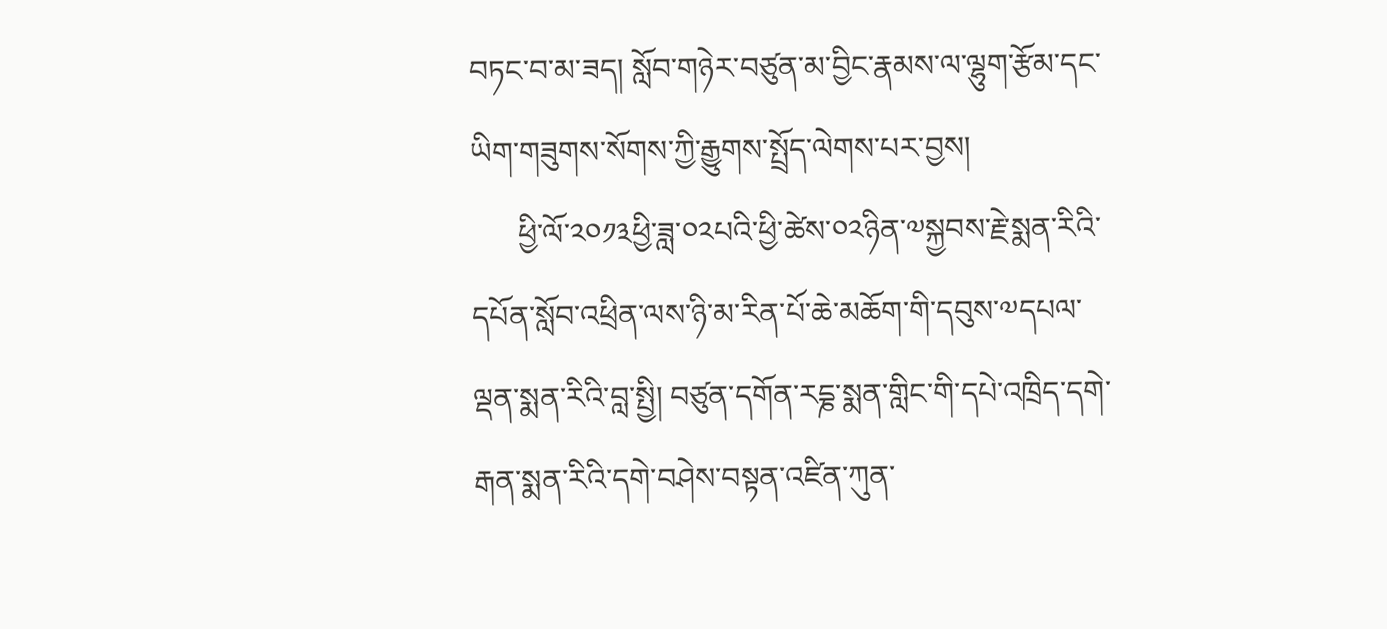བཏང་བ་མ་ཟད། སློབ་གཉེར་བཙུན་མ་བྱིང་རྣམས་ལ་ལྷུག་རྩོམ་དང་ཡིག་གཟུགས་སོགས་ཀྱི་རྒྱུགས་སྤྲོད་ལེགས་པར་བྱས།
      ཕྱི་ལོ་༢༠༡༣ཕྱི་ཟླ་༠༢པའི་ཕྱི་ཚེས་༠༢ཉིན་༧སྐྱབས་རྗེ་སྨན་རིའི་དཔོན་སློབ་འཕྲིན་ལས་ཉི་མ་རིན་པོ་ཆེ་མཆོག་གི་དབུས་༧དཔལ་ལྡན་སྨན་རིའི་བླ་སྤྱི། བཙུན་དགོན་རདྞ་སྨན་གླིང་གི་དཔེ་འཁྲིད་དགེ་རྒན་སྨན་རིའི་དགེ་བཤེས་བསྟན་འཛིན་ཀུན་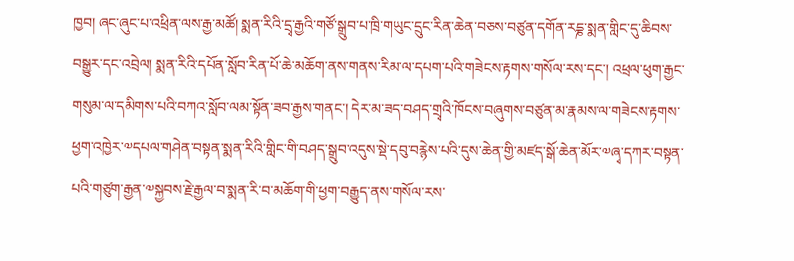ཁྱབ། ཞང་ཞུང་པ་འཕྲིན་ལས་རྒྱ་མཚོ། སྨན་རིའི་དྲྭ་རྒྱའི་གཙོ་སྒྲུབ་པ་ཁྲི་གཡུང་དྲུང་རིན་ཆེན་བཅས་བཙུན་དགོན་རདྞ་སྨན་གླིང་དུ་ཆིབས་བསྒྱུར་དང་འབྲེལ། སྨན་རིའི་དཔོན་སློབ་རིན་པོ་ཆེ་མཆོག་ནས་གནས་རིམ་ལ་དཔག་པའི་གཟེངས་རྟགས་གསོལ་རས་དང་། འཕྲལ་ཕུག་རྒྱང་གསུམ་ལ་དམིགས་པའི་བཀའ་སློབ་ལམ་སྟོན་ཟབ་རྒྱས་གནང་། དེར་མ་ཟད་བཤད་གྲྭའི་ཁོངས་བཞུགས་བཙུན་མ་རྣམས་ལ་གཟེངས་རྟགས་ཕྱག་འཁྱེར་༧དཔལ་གཤེན་བསྟན་སྨན་རིའི་གླིང་གི་བཤད་སྒྲུབ་འདུས་སྡེ་དབུ་བརྙེས་པའི་དུས་ཆེན་གྱི་མཛད་སྒོ་ཆེན་མོར་༧ཞྭ་དཀར་བསྟན་པའི་གཙུག་རྒྱན་༧སྐྱབས་རྗེ་རྒྱལ་བ་སྨན་རི་བ་མཆོག་གི་ཕྱག་བརྒྱུད་ནས་གསོལ་རས་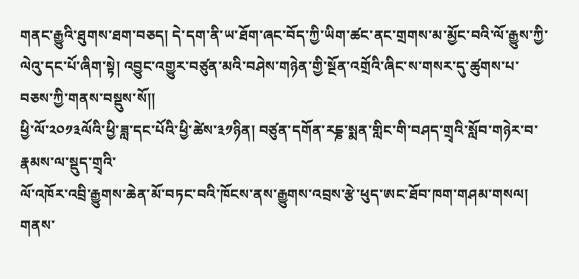གནང་རྒྱུའི་ཐུགས་ཐག་བཅད། དེ་དག་ནི་ཡ་ཐོག་ཞང་བོད་ཀྱི་ཡིག་ཚང་ནང་གྲགས་མ་མྱོང་བའི་ལོ་རྒྱུས་ཀྱི་ལེའུ་དང་པོ་ཞིག་སྟེ། འབྱུང་འགྱུར་བཙུན་མའི་བཤེས་གཉེན་གྱི་སྔོན་འགྲོའི་ཞིང་ས་གསར་དུ་ཚུགས་པ་བཅས་ཀྱི་གནས་བསྡུས་སོ།།
ཕྱི་ལོ་༢༠༡༣ལོའི་ཕྱི་ཟླ་དང་པོའི་ཕྱི་ཚེས་༣༡ཉིན། བཙུན་དགོན་རདྞ་སྨན་གླིང་གི་བཤད་གྲྭའི་སློབ་གཉེར་བ་རྣམས་ལ་སྡུད་གྲྭའི་
ལོ་འཁོར་འབྲི་རྒྱུགས་ཆེན་མོ་བཏང་བའི་ཁོངས་ནས་རྒྱུགས་འབྲས་རྩེ་ཕུད་ཨང་ཐོབ་ཁག་གཤམ་གསལ།
གནས་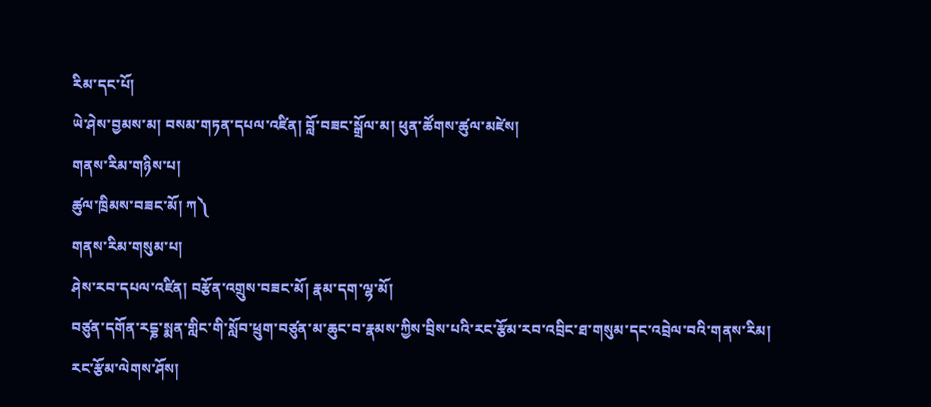རིམ་དང་པོ།
ཡེ་ཤེས་བྱམས་མ། བསམ་གཏན་དཔལ་འཛིན། བློ་བཟང་སྒྲོལ་མ། ཕུན་ཚོགས་ཚུལ་མཛེས།
གནས་རིམ་གཉིས་པ།
ཚུལ་ཁྲིམས་བཟང་མོ། ཀ༽
གནས་རིམ་གསུམ་པ།
ཤེས་རབ་དཔལ་འཛིན། བརྩོན་འགྲུས་བཟང་མོ། རྣམ་དག་ལྷ་མོ།
བཙུན་དགོན་རདྞ་སྨན་གླིང་གི་སློབ་ཕྲུག་བཙུན་མ་ཆུང་བ་རྣམས་ཀྱིས་བྲིས་པའི་རང་རྩོམ་རབ་འབྲིང་ཐ་གསུམ་དང་འབྲེལ་བའི་གནས་རིམ།
རང་རྩོམ་ལེགས་ཤོས།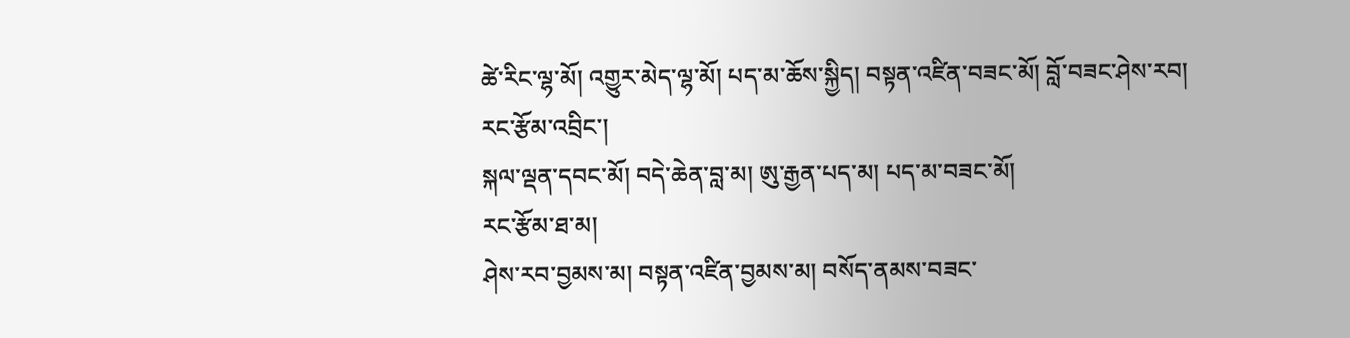ཚེ་རིང་ལྷ་མོ། འགྱུར་མེད་ལྷ་མོ། པད་མ་ཆོས་སྐྱིད། བསྟན་འཛིན་བཟང་མོ། བློ་བཟང་ཤེས་རབ།
རང་རྩོམ་འབྲིང་།
སྐལ་ལྡན་དབང་མོ། བདེ་ཆེན་བླ་མ། ཨུ་རྒྱན་པད་མ། པད་མ་བཟང་མོ།
རང་རྩོམ་ཐ་མ།
ཤེས་རབ་བྱམས་མ། བསྟན་འཛིན་བྱམས་མ། བསོད་ནམས་བཟང་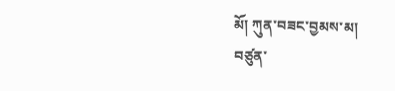མོ། ཀུན་བཟང་བྱམས་མ།
བཙུན་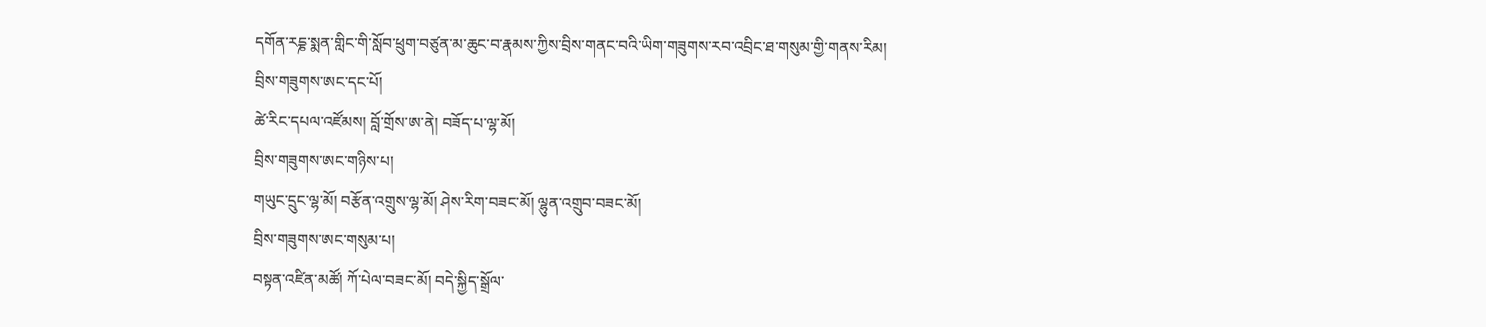དགོན་རདྞ་སྨན་གླིང་གི་སློབ་ཕྲུག་བཙུན་མ་ཆུང་བ་རྣམས་ཀྱིས་བྲིས་གནང་བའི་ཡིག་གཟུགས་རབ་འབྲིང་ཐ་གསུམ་གྱི་གནས་རིམ།
བྲིས་གཟུགས་ཨང་དང་པོ།
ཚེ་རིང་དཔལ་འཛོམས། བློ་གྲོས་ཨ་ནེ། བཟོད་པ་ལྷ་མོ།
བྲིས་གཟུགས་ཨང་གཉིས་པ།
གཡུང་དྲུང་ལྷ་མོ། བརྩོན་འགྲུས་ལྷ་མོ། ཤེས་རིག་བཟང་མོ། ལྷུན་འགྲུབ་བཟང་མོ།
བྲིས་གཟུགས་ཨང་གསུམ་པ།
བསྟན་འཛིན་མཚོ། ཀོ་པེལ་བཟང་མོ། བདེ་སྐྱིད་སྒྲོལ་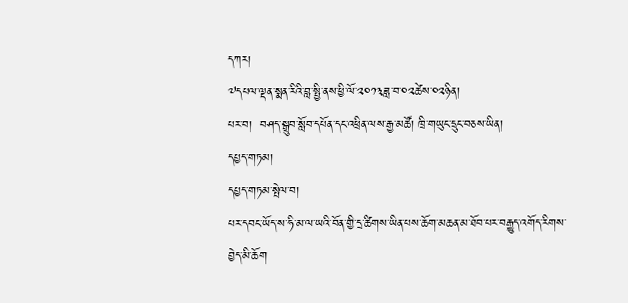དཀར།
༧དཔལ་ལྡན་སྨན་རིའི་བླ་སྤྱི་ནས་ཕྱི་ལོ་༢༠༡༣ཟླ་བ་༠༢ཚེས་༠༢ཉིན།
པར་བ།  བཤད་སྒྲུབ་སློབ་དཔོན་དང་འཕྲིན་ལས་རྒྱ་མཚོ། ཁྲི་གཡུང་དྲུང་བཅས་ཡིན།
དཔྱད་གཏམ།
དཔྱད་གཏམ་སྤེལ་བ།
པར་དབང་ཡོད་ས་ཧི་མ་ལ་ཡའི་བོན་གྱི་དྲ་ཚིགས་ཡིན་པས་ཆོག་མཆན་མ་ཐོབ་པར་བརྒྱུད་འགོད་རིགས་བྱེད་མི་ཆོག